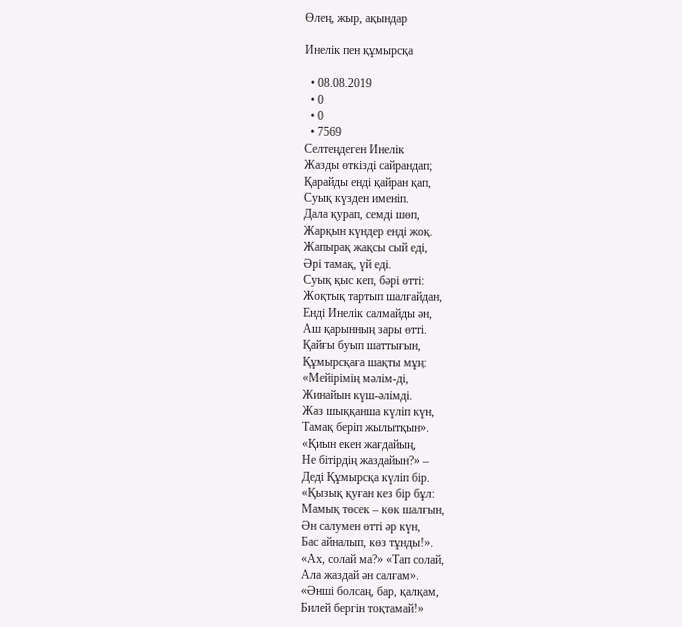Өлең, жыр, ақындар

Инелік пен құмырсқа

  • 08.08.2019
  • 0
  • 0
  • 7569
Селтеңдеген Инелік
Жазды өткізді сайрандап;
Қарайды енді қайран қап,
Суық күзден именіп.
Дала қурап, семді шөп,
Жарқын күндер енді жоқ.
Жапырақ жақсы сый еді,
Әрі тамақ, үй еді.
Суық қыс кеп, бәрі өтті:
Жоқтық тартып шалғайдан,
Енді Инелік салмайды ән,
Аш қарынның зары өтті.
Қайғы буып шаттығын,
Құмырсқаға шақты мұң:
«Мейірімің мәлім-ді,
Жинайын күш-әлімді.
Жаз шыққанша күліп күн,
Тамақ беріп жылытқын».
«Қиын екен жағдайың,
Не бітірдің жаздайын?» –
Деді Құмырсқа күліп бір.
«Қызық қуған кез бір бұл:
Мамық төсек – көк шалғын,
Ән салумен өтті әр күн,
Бас айналып, көз тұнды!».
«Ах, солай ма?» «Тап солай,
Ала жаздай ән салғам».
«Әнші болсаң, бар, қалқам,
Билей бергін тоқтамай!»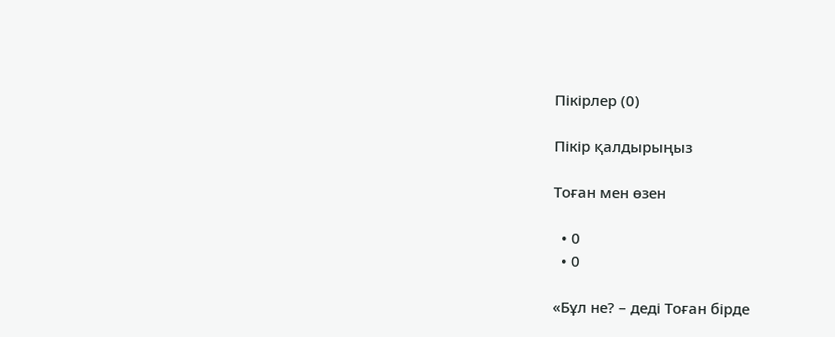Пікірлер (0)

Пікір қалдырыңыз

Тоған мен өзен

  • 0
  • 0

«Бұл не? – деді Тоған бірде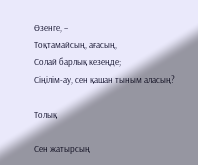Өзенге, –
Тоқтамайсың, ағасың,
Солай барлық кезеңде;
Сіңілім-ау, сен қашан тыным аласың?

Толық

Сен жатырсың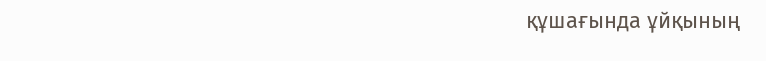құшағында ұйқының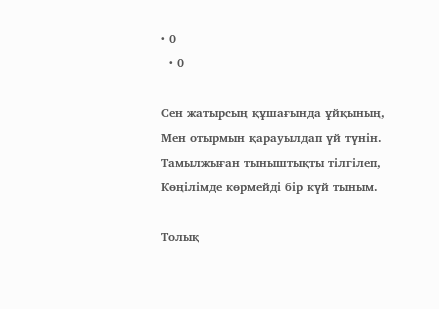• 0
  • 0

Сен жатырсың құшағында ұйқының,
Мен отырмын қарауылдап үй түнін.
Тамылжыған тыныштықты тілгілеп,
Көңілімде көрмейді бір күй тыным.

Толық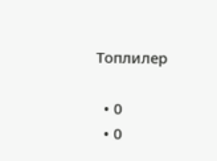Топлилер

  • 0
  • 0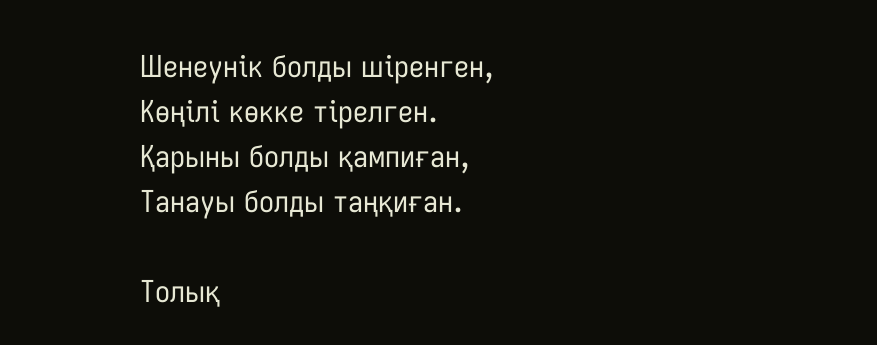Шенеунік болды шіренген,
Көңілі көкке тірелген.
Қарыны болды қампиған,
Танауы болды таңқиған.

Толық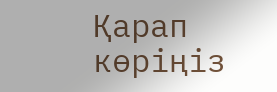Қарап көріңіз